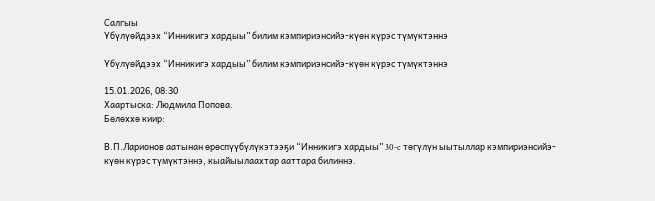Салгыы
Үбүлүөйдээх “Инникигэ хардыы” билим кэмпириэнсийэ-күөн күрэс түмүктэннэ

Үбүлүөйдээх “Инникигэ хардыы” билим кэмпириэнсийэ-күөн күрэс түмүктэннэ

15.01.2026, 08:30
Хаартыска: Людмила Попова.
Бөлөххө киир:

В.П.Ларионов аатынан өрөспүүбүлүкэтээҕи “Инникигэ хардыы” 30-c төгүлүн ыытыллар кэмпириэнсийэ-күөн күрэс түмүктэннэ, кыайыылаахтар ааттара билиннэ.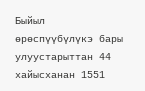Быйыл өрөспүүбүлүкэ бары улуустарыттан 44 хайысханан 1551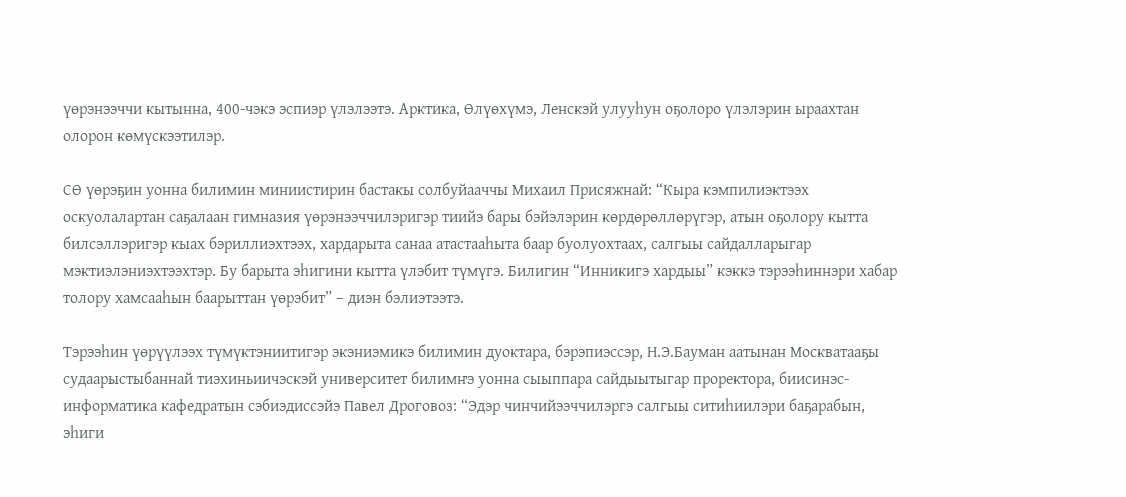үөрэнээччи кытынна, 400-чэкэ эспиэр үлэлээтэ. Арктика, Өлүөхүмэ, Ленскэй улууһун оҕолоро үлэлэрин ыраахтан олорон көмүскээтилэр.

СӨ үөрэҕин уонна билимин миниистирин бастакы солбуйааччы Михаил Присяжнай: “Кыра кэмпилиэктээх оскуолалартан саҕалаан гимназия үөрэнээччилэригэр тиийэ бары бэйэлэрин көрдөрөллөрүгэр, атын оҕолору кытта билсэллэригэр кыах бэриллиэхтээх, хардарыта санаа атастааһыта баар буолуохтаах, салгыы сайдалларыгар мэктиэлэниэхтээхтэр. Бу барыта эһигини кытта үлэбит түмүгэ. Билигин “Инникигэ хардыы” кэккэ тэрээһиннэри хабар толору хамсааһын баарыттан үөрэбит” – диэн бэлиэтээтэ.

Тэрээһин үөрүүлээх түмүктэниитигэр экэниэмикэ билимин дуоктара, бэрэпиэссэр, Н.Э.Бауман аатынан Москватааҕы судаарыстыбаннай тиэхиньиичэскэй университет билимҥэ уонна сыыппара сайдыытыгар проректора, биисинэс-информатика кафедратын сэбиэдиссэйэ Павел Дроговоз: “Эдэр чинчийээччилэргэ салгыы ситиһиилэри баҕарабын, эһиги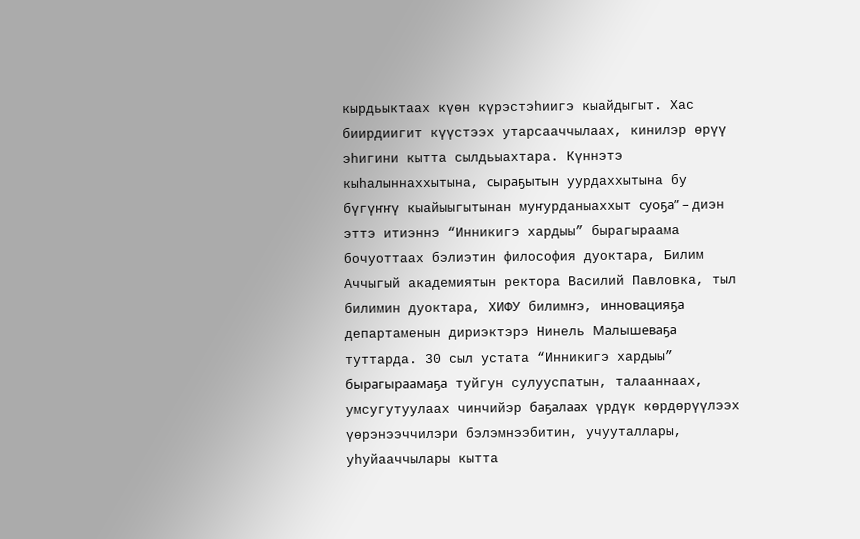кырдьыктаах күөн күрэстэһиигэ кыайдыгыт. Хас биирдиигит күүстээх утарсааччылаах, кинилэр өрүү эһигини кытта сылдьыахтара. Күннэтэ кыһалыннаххытына, сыраҕытын уурдаххытына бу бүгүҥҥү кыайыыгытынан муҥурданыаххыт суоҕа” – диэн эттэ итиэннэ “Инникигэ хардыы” бырагыраама бочуоттаах бэлиэтин философия дуоктара, Билим Аччыгый академиятын ректора Василий Павловка, тыл билимин дуоктара, ХИФУ билимҥэ, инновацияҕа департаменын дириэктэрэ Нинель Малышеваҕа туттарда. 30 сыл устата “Инникигэ хардыы” бырагыраамаҕа туйгун сулууспатын, талааннаах, умсугутуулаах чинчийэр баҕалаах үрдүк көрдөрүүлээх үөрэнээччилэри бэлэмнээбитин, учууталлары, уһуйааччылары кытта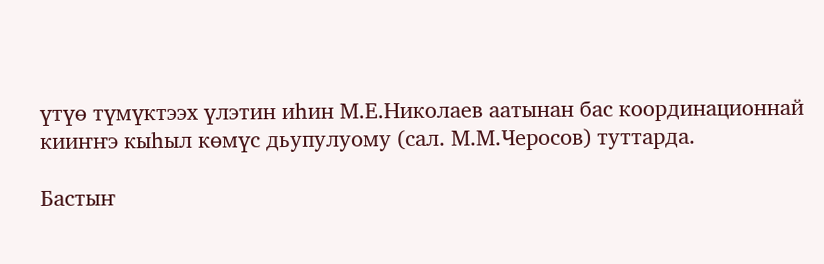үтүө түмүктээх үлэтин иһин М.Е.Николаев аатынан бас координационнай кииҥҥэ кыһыл көмүс дьупулуому (сал. М.М.Черосов) туттарда.

Бастыҥ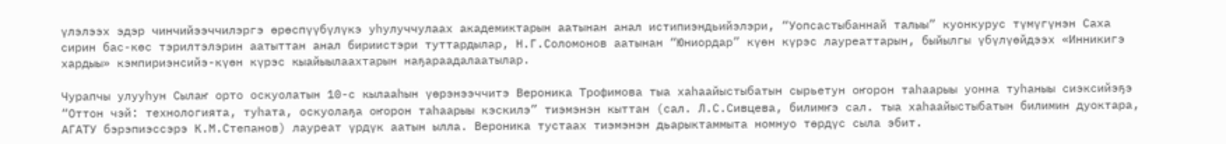үлэлээх эдэр чинчийээччилэргэ өрөспүүбүлүкэ уһулуччулаах академиктарын аатынан анал истипиэндьийэлэри, “Уопсастыбаннай талыы” куонкурус түмүгүнэн Саха сирин бас-көс тэрилтэлэрин аатыттан анал бириистэри туттардылар, Н.Г.Соломонов аатынан “Юниордар” күөн күрэс лауреаттарын, быйылгы үбүлүөйдээх «Инникигэ хардыы» кэмпириэнсийэ-күөн күрэс кыайыылаахтарын наҕараадалаатылар.

Чурапчы улууһун Сылаҥ орто оскуолатын 10-с кылааһын үөрэнээччитэ Вероника Трофимова тыа хаһаайыстыбатын сырьетун оҥорон таһаарыы уонна туһаныы сиэксийэҕэ “Оттон чэй: технологията, туһата, оскуолаҕа оҥорон таһаарыы кэскилэ” тиэмэнэн кыттан (сал. Л.С.Сивцева, билимҥэ сал. тыа хаһаайыстыбатын билимин дуоктара, АГАТУ бэрэпиэссэрэ К.М.Степанов) лауреат үрдүк аатын ылла. Вероника тустаах тиэмэнэн дьарыктаммыта номнуо төрдүс сыла эбит.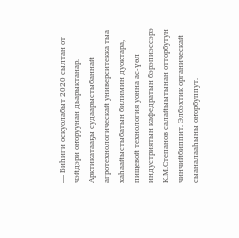— Биһиги оскуолабыт 2020 сылтан от чэйдэри оҥоруунан дьарыктанар. Арктикатааҕы судаарыстыбаннай агротехнологическай университекка тыа хаһаайыстыбатын билимин дуоктара, пищевой технология уонна ас-үөл индустриятын кафедратын бэрэпиэссэрэ К.М.Степанов салайыытынан отторбутун чинчийбиппит. Элбэхтик органическай сыаналааһыны оҥорбуппут.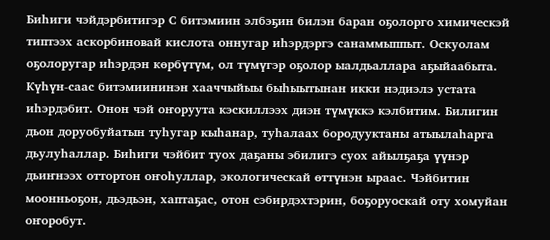Биһиги чэйдэрбитигэр С битэмиин элбэҕин билэн баран оҕолорго химическэй типтээх аскорбиновай кислота оннугар иһэрдэргэ санаммыппыт. Оскуолам оҕолоругар иһэрдэн көрбүтүм, ол түмүгэр оҕолор ыалдьаллара аҕыйаабыта. Күһүн-саас битэмиининэн хааччыйыы быһыытынан икки нэдиэлэ устата иһэрдэбит. Онон чэй оҥоруута кэскиллээх диэн түмүккэ кэлбитим. Билигин дьон доруобуйатын туһугар кыһанар, туһалаах бородууктаны атыылаһарга дьулуһаллар. Биһиги чэйбит туох даҕаны эбилигэ суох айылҕаҕа үүнэр дьиҥнээх оттортон оҥоһуллар, экологическай өттүнэн ыраас. Чэйбитин моонньоҕон, дьэдьэн, хаптаҕас, отон сэбирдэхтэрин, боҕоруоскай оту хомуйан оҥоробут.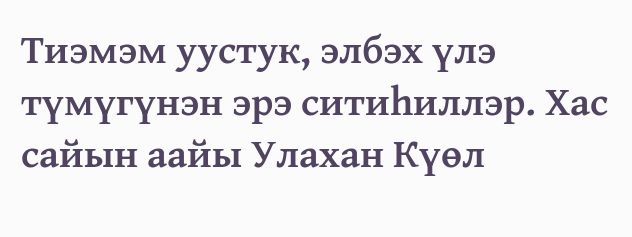Тиэмэм уустук, элбэх үлэ түмүгүнэн эрэ ситиһиллэр. Хас сайын аайы Улахан Күөл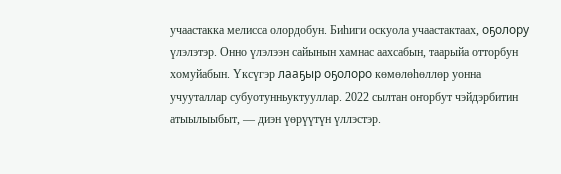учаастакка мелисса олордобун. Биһиги оскуола учаастактаах, оҕолору үлэлэтэр. Онно үлэлээн сайынын хамнас аахсабын, таарыйа отторбун хомуйабын. Үксүгэр лааҕыр оҕолоро көмөлөһөллөр уонна учууталлар субуотунньуктууллар. 2022 сылтан оҥорбут чэйдэрбитин атыылыыбыт, — диэн үөрүүтүн үллэстэр.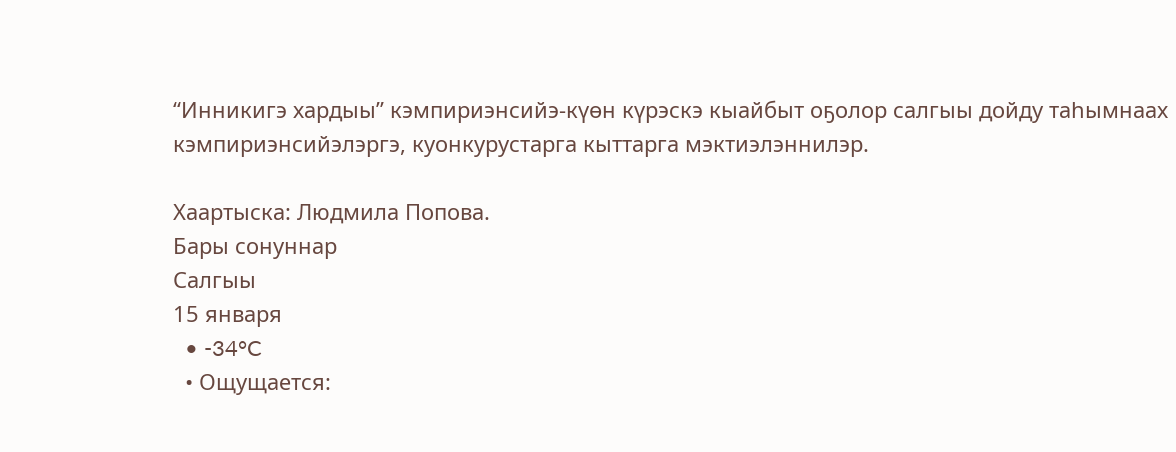“Инникигэ хардыы” кэмпириэнсийэ-күөн күрэскэ кыайбыт оҕолор салгыы дойду таһымнаах кэмпириэнсийэлэргэ, куонкурустарга кыттарга мэктиэлэннилэр.

Хаартыска: Людмила Попова.
Бары сонуннар
Салгыы
15 января
  • -34°C
  • Ощущается: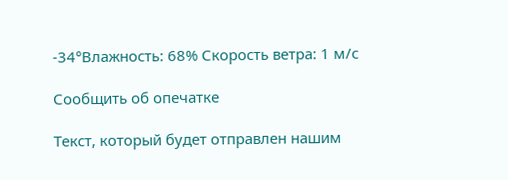-34°Влажность: 68% Скорость ветра: 1 м/с

Сообщить об опечатке

Текст, который будет отправлен нашим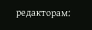редакторам: